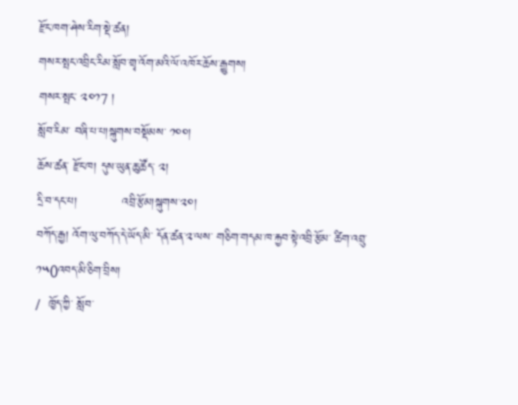རྫོང་ཁག་ཤེས་རིག་སྡེ་ཚན།
གསར་སྤང་འབྲིང་རིམ་སློབ་གྲྭ་འོག་མའི་ལོ་འཁོར་ཆོས་རྒྱུགས།
གསར་སྤང་ ༢༠༡7 །
སློབ་རིམ་ བཞི་པ་པ།སྐུགས་བསྡོམས་ ༡༠༠།
ཆོས་ཚན་ རྫོང་ཁ། དུས་ཡུན་ཆུ་ཚོད་ ༢།
དྲི་བ་དང་པ།           འབྲི་རྩོམ།སྐུགས་༢༠།
བཀོད་རྒྱ། འོག་ལུ་བཀོད་དེ་ཡོད་མི་ དོན་ཚན་༢་ལས་ གཅིག་གདམ་ཁ་རྐྱབ་སྟེ་འབྲི་རྩོམ་ ཚིག་འབྲུ་
༡༥0འབད་མི་ཅིག་བྲིས།
/  ཁྱོད་ཀྱི་ སློབ་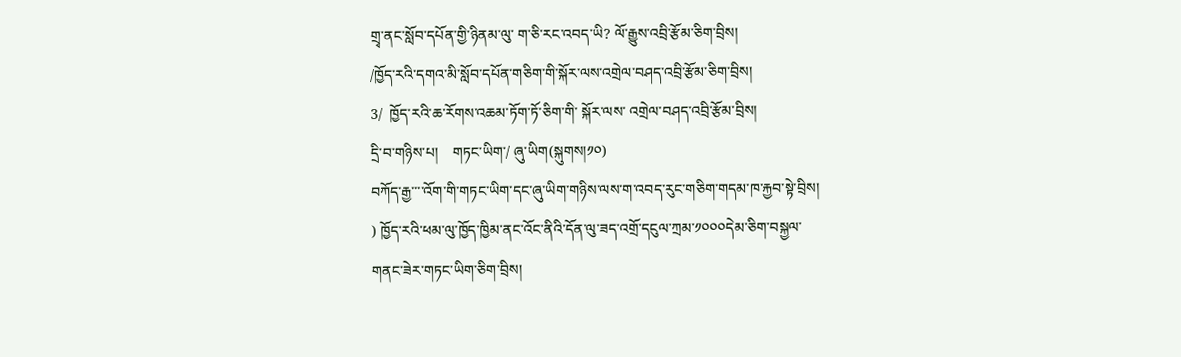གྲྭ་ནང་སློབ་དཔོན་གྱི་ཉིནམ་ལུ་ ག་ཅི་རང་འབད་ཡི? ལོ་རྒྱུས་འབྲི་རྩོམ་ཅིག་བྲིས།
/ཁྱོད་རའི་དགའ་མི་སློབ་དཔོན་གཅིག་གི་སྐོར་ལས་འགྲེལ་བཤད་འབྲི་རྩོམ་ཅིག་བྲིས།
3/  ཁྱོད་རའི་ཆ་རོགས་འཆམ་ཏོག་ཏོ་ཅིག་གི་ སྐོར་ལས་ འགྲེལ་བཤད་འབྲི་རྩོམ་བྲིས།
དྲི་བ་གཉིས་པ།    གཏང་ཡིག་/ ཞུ་ཡིག(སྐུགས།༡༠)
བཀོད་རྒྱ་་་་འོག་གི་གཏང་ཡིག་དང་ཞུ་ཡིག་གཉིས་ལས་ག་འབད་རུང་གཅིག་གདམ་ཁ་རྐྱབ་སྟེ་བྲིས།
) ཁྱོད་རའི་ཕམ་ལུ་ཁྱོད་ཁྱིམ་ནང་འོང་ནིའི་དོན་ལུ་ཟད་འགྲོ་དངུལ་ཀྲམ་༡༠༠༠དེམ་ཅིག་བསྐྱལ་
གནང་ཟེར་གཏང་ཡིག་ཅིག་བྲིས།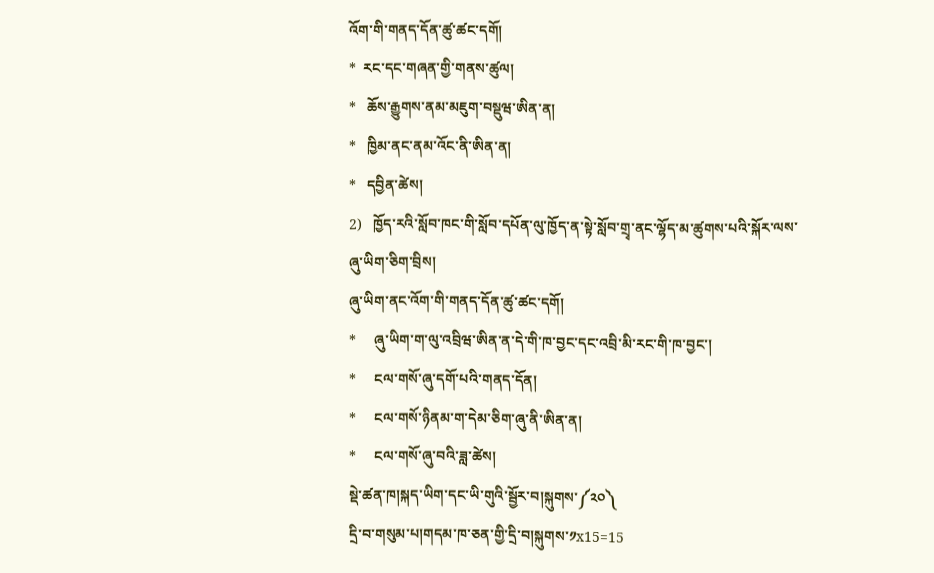འོག་གི་གནད་དོན་ཚུ་ཚང་དགོ།
*  རང་དང་གཞན་གྱི་གནས་ཚུལ།
*   ཆོས་རྒྱུགས་ནམ་མཇུག་བསྡུཝ་ཨིན་ན།
*   ཁྱིམ་ནང་ནམ་འོང་ནི་ཨིན་ན།
*   དབྱིན་ཚེས།
2)   ཁྱོད་རའི་སློབ་ཁང་གི་སློབ་དཔོན་ལུ་ཁྱོད་ན་སྟེ་སློབ་གྲྭ་ནང་ལྷོད་མ་ཚུགས་པའི་སྐོར་ལས་
ཞུ་ཡིག་ཅིག་བྲིས།
ཞུ་ཡིག་ནང་འོག་གི་གནད་དོན་ཚུ་ཚང་དགོ།
*     ཞུ་ཡིག་ག་ལུ་འབྲིཝ་ཨིན་ན་དེ་གི་ཁ་བྱང་དང་འབྲི་མི་རང་གི་ཁ་བྱང་།
*     ངལ་གསོ་ཞུ་དགོ་པའི་གནད་དོན།
*     ངལ་གསོ་ཉིནམ་ག་དེམ་ཅིག་ཞུ་ནི་ཨིན་ན།
*     ངལ་གསོ་ཞུ་བའི་ཟླ་ཚེས།
སྡེ་ཚན་ཁ།སྐད་ཡིག་དང་ཡི་གུའི་སྦྱོར་བ།སྐུགས་༼༢༠༽
དྲི་བ་གསུམ་པ།གདམ་ཁ་ཅན་གྱི་དྲི་བ།སྐུགས་༡x15=15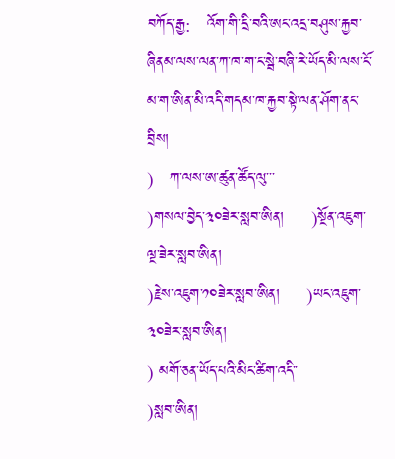བཀོད་རྒྱ:   འོག་གི་དྲི་བའི་ཨང་འདྲ་བཤུས་རྐྱབ་ཞིནམ་ལས་ལན་ཀ་ཁ་ག་ང་སྦེ་བཞི་རེ་ཡོད་མི་ལས་ངོ་མ་ག་ཨིན་མི་འདི་གདམ་ཁ་རྐྱབ་སྟེ་ལན་ཤོག་ནང་བྲིས།
)   ཀ་ལས་ཨ་ཚུན་ཚོད་ལུ་་་
)གསལ་བྱེད་༣༠ཟེར་སླབ་ཨིན།     )སྔོན་འཇུག་ལྔ་ཟེར་སླབ་ཨིན།
)རྗེས་འཇུག་༡༠ཟེར་སླབ་ཨིན།     )ཡང་འཇུག་༣༠ཟེར་སླབ་ཨིན།
) མགོ་ཅན་ཡོད་པའི་མིང་ཚིག་འདི་་
)སླབ་ཨིན།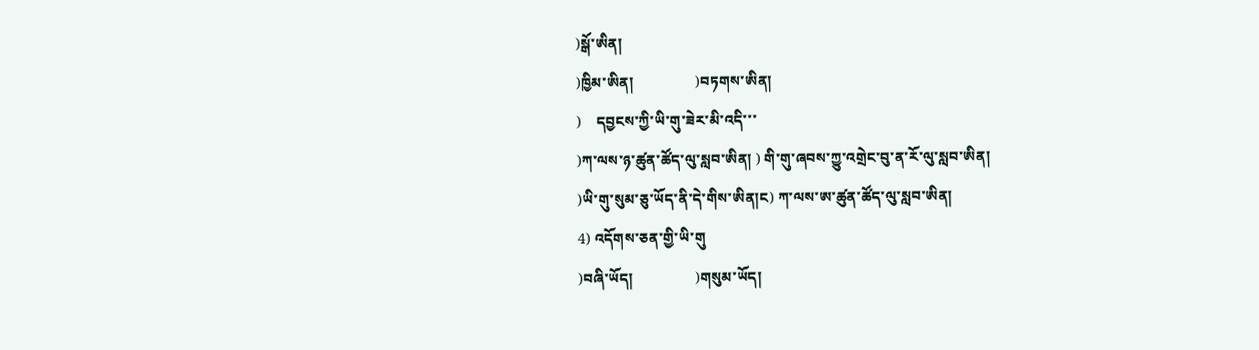)སྒོ་ཨིན།
)ཁྱིམ་ཨིན།                 )བཏགས་ཨིན།
)    དབྱངས་ཀྱི་ཡི་གུ་ཟེར་མི་འདི་་་
)ཀ་ལས་ཉ་ཚུན་ཚོད་ལུ་སླབ་ཨིན། ) གི་གུ་ཞབས་ཀྱུ་འགྲེང་བུ་ན་རོ་ལུ་སླབ་ཨིན།
)ཡི་གུ་སུམ་ཅུ་ཡོད་ནི་དེ་གིས་ཨིན།ང) ཀ་ལས་ཨ་ཚུན་ཚོད་ལུ་སླབ་ཨིན།
4) འདོགས་ཅན་གྱི་ཡི་གུ
)བཞི་ཡོད།                 )གསུམ་ཡོད།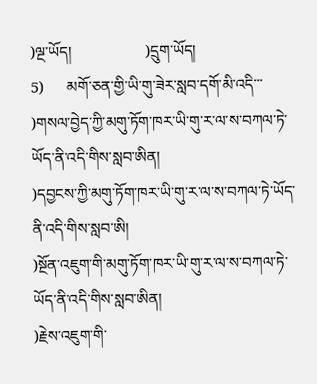)ལྔ་ཡོད།                   )དྲུག་ཡོད།
5)      མགོ་ཅན་གྱི་ཡི་གུ་ཟེར་སླབ་དགོ་མི་འདི་་་
)གསལ་བྱེད་ཀྱི་མགུ་ཏོག་ཁར་ཡི་གུ་ར་ལ་ས་བཀལ་ཏེ་ཡོད་ནི་འདི་གིས་སླབ་ཨིན།
)དབྱངས་ཀྱི་མགུ་ཏོག་ཁར་ཡི་གུ་ར་ལ་ས་བཀལ་ཏེ་ཡོད་ནི་འདི་གིས་སླབ་ཨི།
)སྔོན་འཇུག་གི་མགུ་ཏོག་ཁར་ཡི་གུ་ར་ལ་ས་བཀལ་ཏེ་ཡོད་ནི་འདི་གིས་སླབ་ཨིན།
)རྗེས་འཇུག་གི་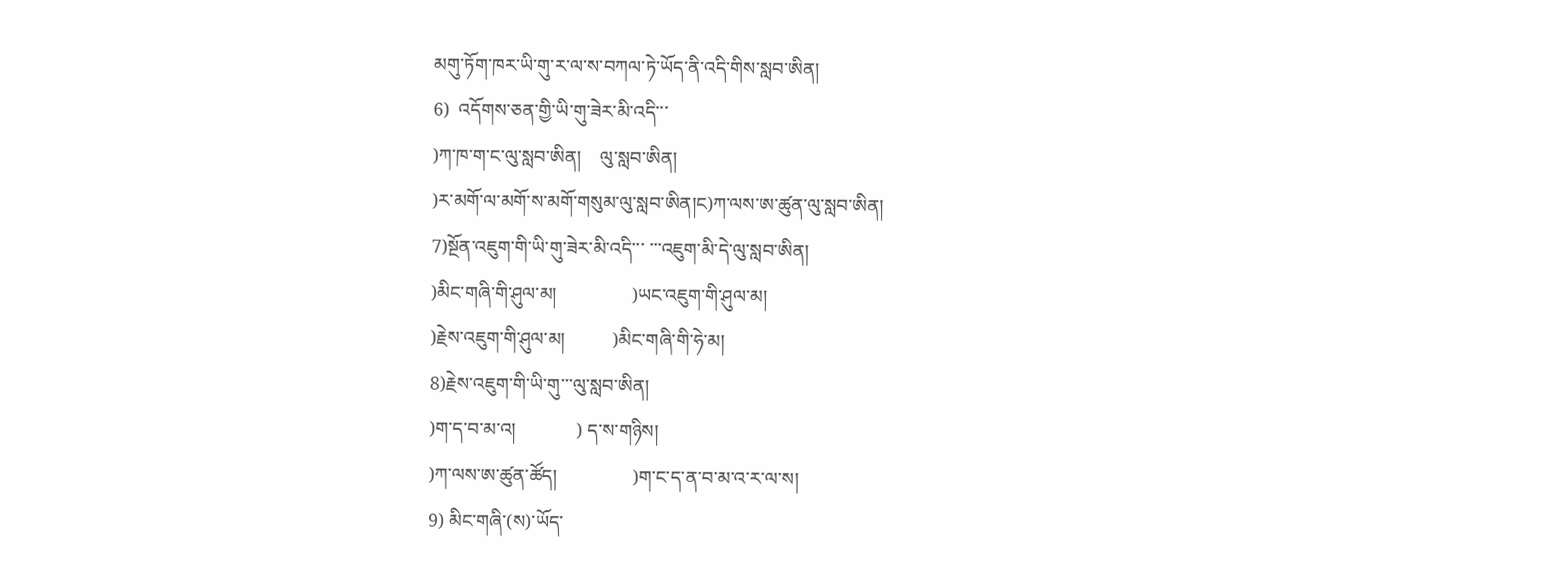མགུ་ཏོག་ཁར་ཡི་གུ་ར་ལ་ས་བཀལ་ཏེ་ཡོད་ནི་འདི་གིས་སླབ་ཨིན།
6)  འདོགས་ཅན་གྱི་ཡི་གུ་ཟེར་མི་འདི་་་
)ཀ་ཁ་ག་ང་ལུ་སླབ་ཨིན།    ལུ་སླབ་ཨིན།
)ར་མགོ་ལ་མགོ་ས་མགོ་གསུམ་ལུ་སླབ་ཨིན།ང)ཀ་ལས་ཨ་ཚུན་ལུ་སླབ་ཨིན།
7)སྔོན་འཇུག་གི་ཡི་གུ་ཟེར་མི་འདི་་་ ་་་འཇུག་མི་དེ་ལུ་སླབ་ཨིན།
)མིང་གཞི་གི་ཤུལ་མ།                )ཡང་འཇུག་གི་ཤུལ་མ།
)རྗེས་འཇུག་གི་ཤུལ་མ།          )མིང་གཞི་གི་ཧེ་མ།
8)རྗེས་འཇུག་གི་ཡི་གུ་་་ལུ་སླབ་ཨིན།
)ག་ད་བ་མ་འ།             ) ད་ས་གཉིས།
)ཀ་ལས་ཨ་ཚུན་ཚོད།                )ག་ང་ད་ན་བ་མ་འ་ར་ལ་ས།
9) མིང་གཞི་(ས)་ཡོད་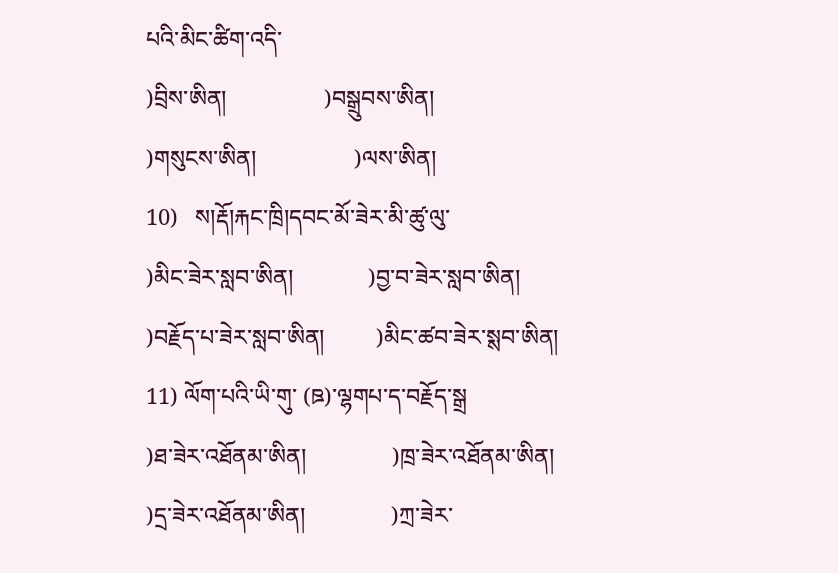པའི་མིང་ཚིག་འདི་
)བྲིས་ཨིན།                 )བསྒྲུབས་ཨིན།
)གསུངས་ཨིན།                 )ལས་ཨིན།
10)   ས།རྡོ།རྐང་ཁྲི།དབང་མོ་ཟེར་མི་ཚུ་ལུ་
)མིང་ཟེར་སླབ་ཨིན།             )བྱ་བ་ཟེར་སླབ་ཨིན།
)བརྗོད་པ་ཟེར་སླབ་ཨིན།         )མིང་ཚབ་ཟེར་སྶབ་ཨིན།
11) ལོག་པའི་ཡི་གུ་ (ཋ)་ལྷགཔ་ད་བརྗོད་སྒྲ
)ཐ་ཟེར་འཐོནམ་ཨིན།               )ཁྲ་ཟེར་འཐོནམ་ཨིན།
)དྲ་ཟེར་འཐོནམ་ཨིན།               )ཀྲ་ཟེར་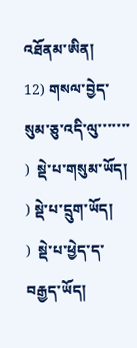འཐོནམ་ཨིན།
12) གསལ་བྱེད་སུམ་ཅུ་འདི་ལུ་་་་་་་
)  སྡེ་པ་གསུམ་ཡོད།               ) སྡེ་པ་དྲུག་ཡོད།
)  སྡེ་པ་ཕྱེད་ད་བརྒྱད་ཡོད།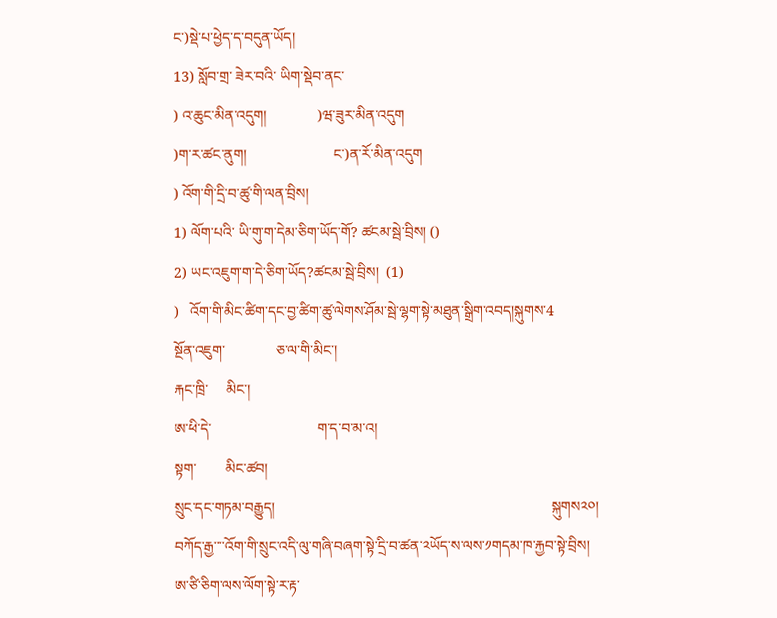ང་)སྡེ་པ་ཕྱེད་ད་བདུན་ཡོད།
13) སློབ་གྲ་ ཟེར་བའི་ ཡིག་སྡེབ་ནང་
) འ་ཆུང་མིན་འདུག།              )ཝ་ཟུར་མིན་འདུག
)ག་ར་ཚང་ནུག།                        ང་)ན་རོ་མིན་འདུག
) འོག་གི་དྲི་བ་ཚུ་གི་ལན་བྲིས།
1) ལོག་པའི་ ཡི་གུ་ག་དེམ་ཅིག་ཡོད་གོ? ཚངམ་སྦེ་བྲིས། ()
2) ཡང་འཇུག་ག་དེ་ཅིག་ཡོད?ཚངམ་སྦེ་བྲིས།  (1)
)   འོག་གི་མིང་ཚིག་དང་བྱ་ཚིག་ཚུ་ལེགས་ཤོམ་སྦེ་ལྷག་སྟེ་མཐུན་སྒྲིག་འབད།སྐུགས་4
སྔོན་འཇུག་              ཅ་ལ་གི་མིང་།
རྐང་ཁྲི་     མིང་།
ཨ་ཕི་དེ་                             ག་ད་བ་མ་འ།
སྟག་        མིང་ཚབ།
སྲུང་དང་གཏམ་བརྒྱུད།                                                                            སྐུགས༢༠།
བཀོད་རྒྱ་་་་འོག་གི་སྲུང་འདི་ལུ་གཞི་བཞག་སྟེ་དྲི་བ་ཚན་༢ཡོད་ས་ལས་༡གདམ་ཁ་རྐྱབ་སྟེ་བྲིས།
ཨ་ཙི་ཅིག་ལས་ལོག་སྟེ་ར་རྟ་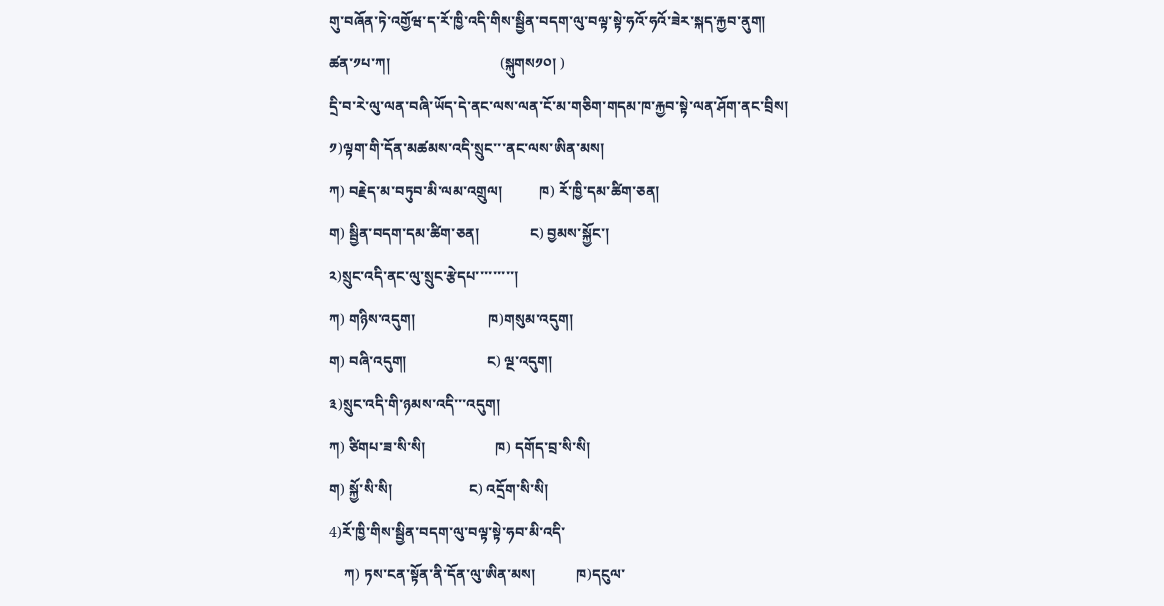གུ་བཞོན་ཏེ་འགྱོཝ་ད་རོ་ཁྱི་འདི་གིས་སྦྱིན་བདག་ལུ་བལྟ་སྟེ་ཧའོ་ཧའོ་ཟེར་སྐད་རྐྱབ་ནུག།
ཚན་༡པ་ཀ།                              (སྐུགས༡༠། )
དྲི་བ་རེ་ལུ་ལན་བཞི་ཡོད་དེ་ནང་ལས་ལན་ངོ་མ་གཅིག་གདམ་ཁ་རྐྱབ་སྟེ་ལན་ཤོག་ནང་བྲིས།
༡)ལྟག་གི་དོན་མཚམས་འདི་སྲུང་་་ནང་ལས་ཨིན་མས།
ཀ) བརྗེད་མ་བཏུབ་མི་ལམ་འགྲུལ།          ཁ) རོ་ཁྱི་དམ་ཚིག་ཅན།
ག) སྦྱིན་བདག་དམ་ཚིག་ཅན།              ང) བྱམས་སྐྱོང་།
༢)སྲུང་འདི་ནང་ལུ་སྲུང་རྩེདཔ་་་་་་་་་།
ཀ) གཉིས་འདུག།                    ཁ)གསུམ་འདུག།
ག) བཞི་འདུག།                      ང) ལྔ་འདུག།
༣)སྲུང་འདི་གི་ཉམས་འདི་་་འདུག།
ཀ) ཙིགཔ་ཟ་སི་སི།                   ཁ) དགོད་བྲ་སི་སི།
ག) སྐྱོ་སི་སི།                     ང) འདྲོག་སི་སི།
4)རོ་ཁྱི་གིས་སྦྱིན་བདག་ལུ་བལྟ་སྟེ་ཧབ་མི་འདི་
    ཀ) ཏས་ངན་སྟོན་ནི་དོན་ལུ་ཨིན་མས།           ཁ)དངུལ་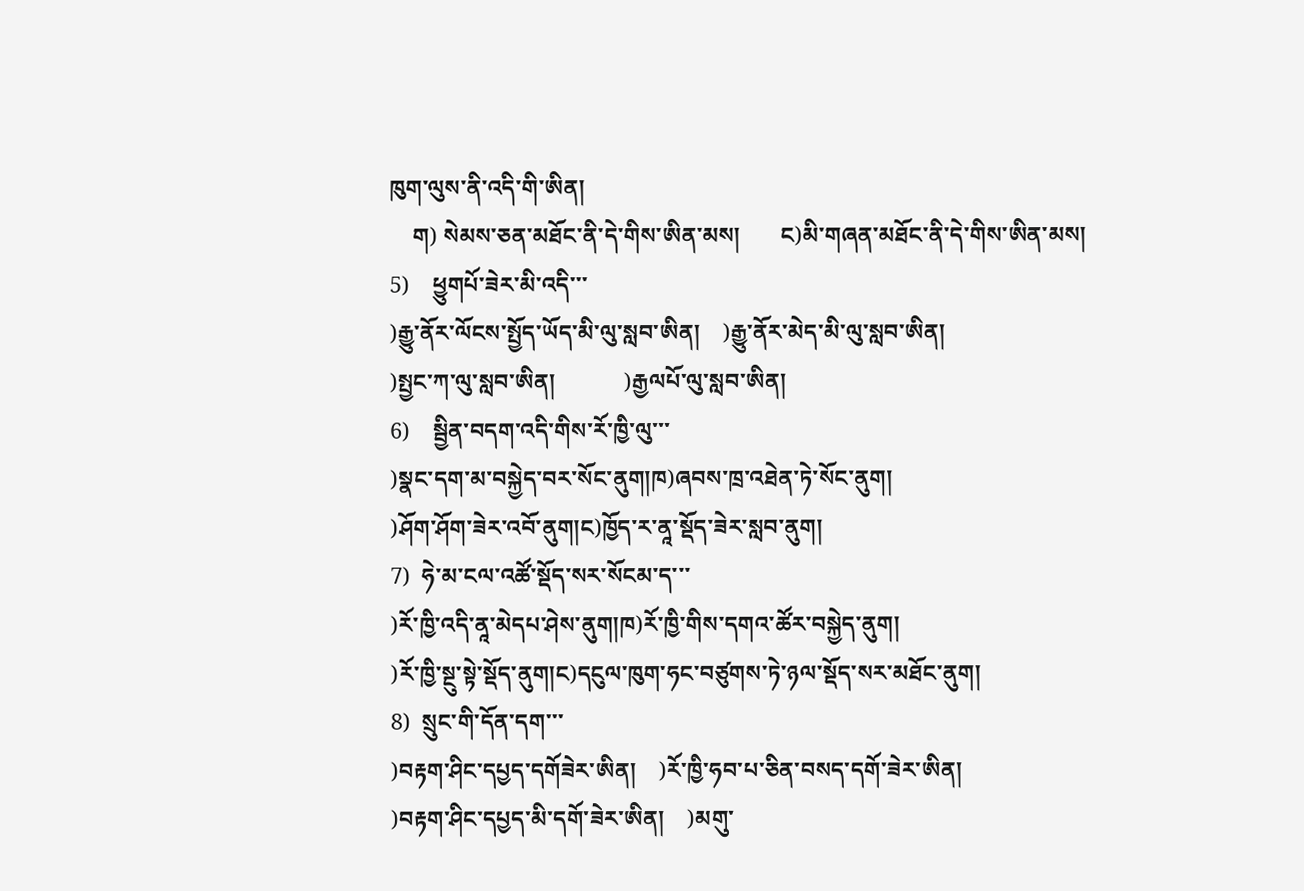ཁུག་ལུས་ནི་འདི་གི་ཨིན།
    ག) སེམས་ཅན་མཐོང་ནི་དེ་གིས་ཨིན་མས།       ང)མི་གཞན་མཐོང་ནི་དེ་གིས་ཨིན་མས།
5)    ཕྱུགཔོ་ཟེར་མི་འདི་་་
)རྒྱུ་ནོར་ལོངས་སྤྱོད་ཡོད་མི་ལུ་སླབ་ཨིན།    )རྒྱུ་ནོར་མེད་མི་ལུ་སླབ་ཨིན།
)སྤྱང་ཀ་ལུ་སླབ་ཨིན།            )རྒྱལཔོ་ལུ་སླབ་ཨིན།
6)    སྦྱིན་བདག་འདི་གིས་རོ་ཁྱི་ལུ་་་
)སྣང་དག་མ་བསྐྱེད་བར་སོང་ནུག།ཁ)ཞབས་ཁྲ་འཐེན་ཏེ་སོང་ནུག།
)ཤོག་ཤོག་ཟེར་འབོ་ནུག།ང)ཁྱོད་ར་ནཱ་སྡོད་ཟེར་སླབ་ནུག།
7)  ཧེ་མ་ངལ་འཚོ་སྡོད་སར་སོངམ་ད་་་
)རོ་ཁྱི་འདི་ནཱ་མེདཔ་ཤེས་ནུག།ཁ)རོ་ཁྱི་གིས་དགའ་ཚོར་བསྐྱེད་ནུག།
)རོ་ཁྱི་སྔུ་སྟེ་སྡོད་ནུག།ང)དངུལ་ཁུག་ཧང་བཙུགས་ཏེ་ཉལ་སྡོད་སར་མཐོང་ནུག།
8)  སྲུང་གི་དོན་དག་་་
)བརྟག་ཤིང་དཔྱད་དགོཟེར་ཨིན།    )རོ་ཁྱི་ཧབ་པ་ཅིན་བསད་དགོ་ཟེར་ཨིན།
)བརྟག་ཤིང་དཔྱད་མི་དགོ་ཟེར་ཨིན།    )མགུ་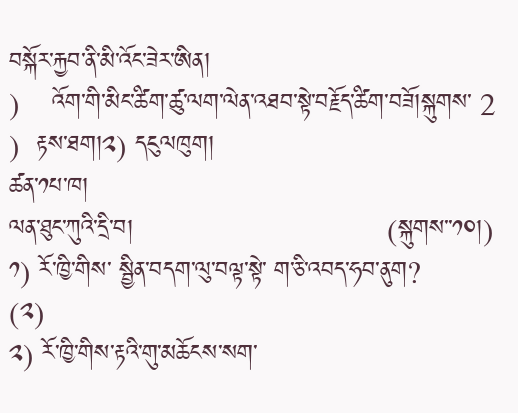བསྐོར་རྐྱབ་ནི་མི་འོང་ཟེར་ཨིན།
)    འོག་གི་མིང་ཚིག་ཚུ་ལག་ལེན་འཐབ་སྟེ་བརྗོད་ཚིག་བཟོ།སྐུགས་ 2
)  རྟས་ཐག།༢) དངུལཁུག།
ཚན་༡པ་ཁ།
ལན་ཐུང་ཀུའི་དྲི་བ།                               (སྐུགས་་༡༠།)
༡) རོ་ཁྱི་གིས་ སྦྱིན་བདག་ལུ་བལྟ་སྟེ་ ག་ཅི་འབད་ཧབ་ནུག?            (༢)
༢) རོ་ཁྱི་གིས་རྟའི་གུ་མཆོངས་སག་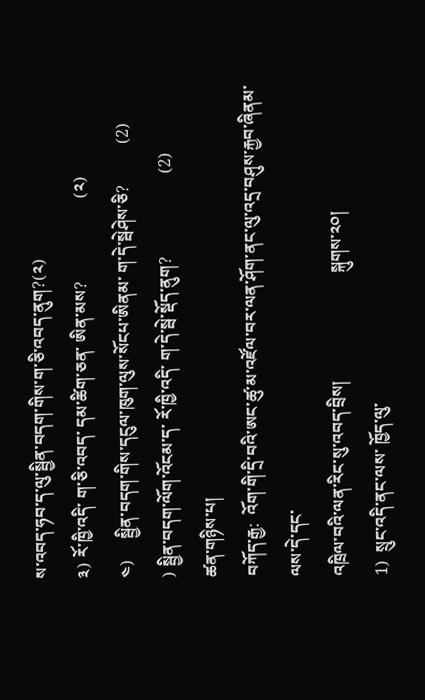ས་འབད་ཧབ་ད་ལུ་སྦྱིན་བདག་གིས་ག་ཅི་འབད་ནུག?(༢)
༣) རོ་ཁྱི་འདི་ ག་ཅི་འབད་ དམ་ཚིག་ཅན་ ཨིན་མས?                    (༢)
༤)     སྦྱིན་བདག་གིས་དངུལ་ཁུག་ལུས་སོངཔ་ཨིནམ་ ག་དེ་སྦེཤེས་ཅི?          (2)
) སྦྱིན་བདག་ལོག་འོངམ་ད་ རོ་ཁྱི་འདི་ ག་དེ་སྦེ་སྡོད་ནུག?                    (2)
ཚན་གཉིས་པ།
བཀོད་རྒྱ:  འོག་གི་དྲི་བའི་ཨང་ཚུ་མ་འཛོལ་བར་ལན་ཤོག་ནང་ལུ་འདྲ་བཤུས་རྐྱབ་ཞིནམ་ལས་དེ་དང་
འཁྲིལ་བའི་ལན་རིང་སུ་འབད་བྲིས།                          སྐུགས་༢༠།
1)  སྲུང་འདི་ནང་ལས་ ཁྱོད་ལུ་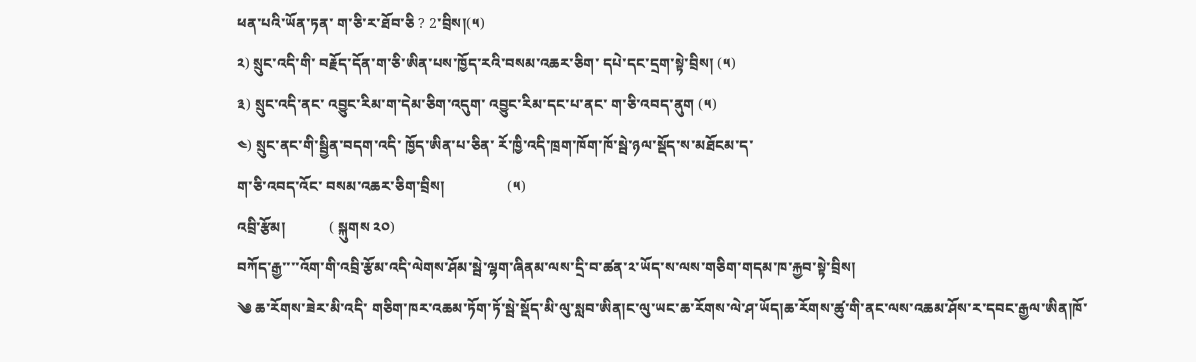ཕན་པའི་ཡོན་ཏན་ ག་ཅི་ར་ཐོབ་ཅི ? 2་བྲིས།(༥)
༢) སྲུང་འདི་གི་ བརྗོད་དོན་ག་ཅི་ཨིན་པས་ཁྱོད་རའི་བསམ་འཆར་ཅིག་ དཔེ་དང་དྲག་སྟེ་བྲིས། (༥)
༣) སྲུང་འདི་ནང་ འབྱུང་རིམ་ག་དེམ་ཅིག་འདུག་ འབྱུང་རིམ་དང་པ་ནང་ ག་ཅི་འབད་ནུག (༥)
༤) སྲུང་ནང་གི་སྦྱིན་བདག་འདི་ ཁྱོད་ཨིན་པ་ཅིན་ རོ་ཁྱི་འདི་ཁྲག་ཁོག་ཁོ་སྦེ་ཉལ་སྡོད་ས་མཐོངམ་ད་
ག་ཅི་འབད་འོང་ བསམ་འཆར་ཅིག་བྲིས།                 (༥)
འབྲི་རྩོམ།            ( སྐུགས ༢༠)
བཀོད་རྒྱ་་་་འོག་གི་འབྲི་རྩོམ་འདི་ལེགས་ཤོམ་སྦེ་ལྷག་ཞིནམ་ལས་དྲི་བ་ཚན་༢་ཡོད་ས་ལས་གཅིག་གདམ་ཁ་རྐྱབ་སྟེ་བྲིས།
༄ ཆ་རོགས་ཟེར་མི་འདི་ གཅིག་ཁར་འཆམ་ཏོག་ཏོ་སྦེ་སྡོད་མི་ལུ་སླབ་ཨིན།ང་ལུ་ཡང་ཆ་རོགས་ལེ་ཤ་ཡོད།ཆ་རོགས་ཚུ་གི་ནང་ལས་འཆམ་ཤོས་ར་དབང་རྒྱལ་ཨིན།ཁོ་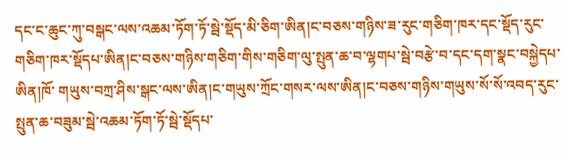དང་ང་ཆུང་ཀུ་བསྒང་ལས་འཆམ་ཏོག་ཏོ་སྦེ་སྡོད་མི་ཅིག་ཨིན།ང་བཅས་གཉིས་ཟ་རུང་གཅིག་ཁར་དང་སྡོད་རུང་གཅིག་ཁར་སྡོདཔ་ཨིན།ང་བཅས་གཉིས་གཅིག་གིས་གཅིག་ལུ་སྤུན་ཆ་བ་ལྷགཔ་སྦེ་བརྩེ་བ་དང་དག་སྣང་བསྐྱེདཔ་ཨིན།ཁོ་ གཡུས་བཀྲ་ཤིས་སྒང་ལས་ཨིན།ང་གཡུས་ཀྲོང་གསར་ལས་ཨིན།ང་བཅས་གཉིས་གཡུས་སོ་སོ་འབད་རུང་སྤུན་ཆ་བཟུམ་སྦེ་འཆམ་ཏོག་ཏོ་སྦེ་སྡོདཔ་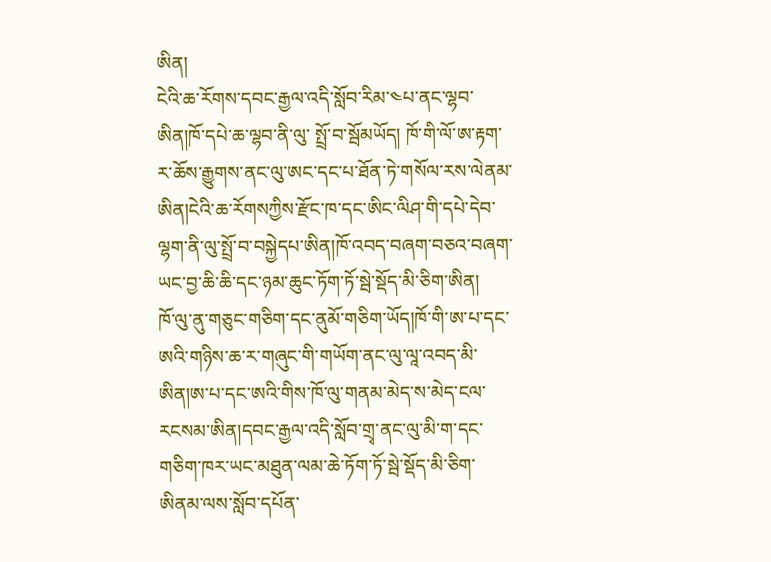ཨིན།
ངེའི་ཆ་རོགས་དབང་རྒྱལ་འདི་སློབ་རིམ་༤པ་ནང་ལྷབ་ཨིན།ཁོ་དཔེ་ཆ་ལྷབ་ནི་ལུ་ སྤྲོ་བ་སྦོམཡོད། ཁོ་གི་ལོ་ཨ་རྟག་ར་ཆོས་རྒྱུགས་ནང་ལུ་ཨང་དང་པ་ཐོན་ཏེ་གསོལ་རས་ལེནམ་ཨིན།ངེའི་ཆ་རོགསཀྱིས་རྫོང་ཁ་དང་ཨིང་ལིཤ་གི་དཔེ་དེབ་ལྷག་ནི་ལུ་སྤྲོ་བ་བསྐྱེདཔ་ཨིན།ཁོ་འབད་བཞག་བཅའ་བཞག་ཡང་བྱ་ཆི་ཆི་དང་ཉམ་ཆུང་ཏོག་ཏོ་སྦེ་སྡོད་མི་ཅིག་ཨིན།
ཁོ་ལུ་ནུ་གཅུང་གཅིག་དང་ནུམོ་གཅིག་ཡོད།ཁོ་གི་ཨ་པ་དང་ཨའི་གཉིས་ཆ་ར་གཞུང་གི་གཡོག་ནང་ལུ་ལཱ་འབད་མི་ཨིན།ཨ་པ་དང་ཨའི་གིས་ཁོ་ལུ་གནམ་མེད་ས་མེད་ངལ་རངསམ་ཨིན།དབང་རྒྱལ་འདི་སློབ་གྲྭ་ནང་ལུ་མི་ག་དང་གཅིག་ཁར་ཡང་མཐུན་ལམ་ཆེ་ཏོག་ཏོ་སྦེ་སྡོད་མི་ཅིག་ཨིནམ་ལས་སློབ་དཔོན་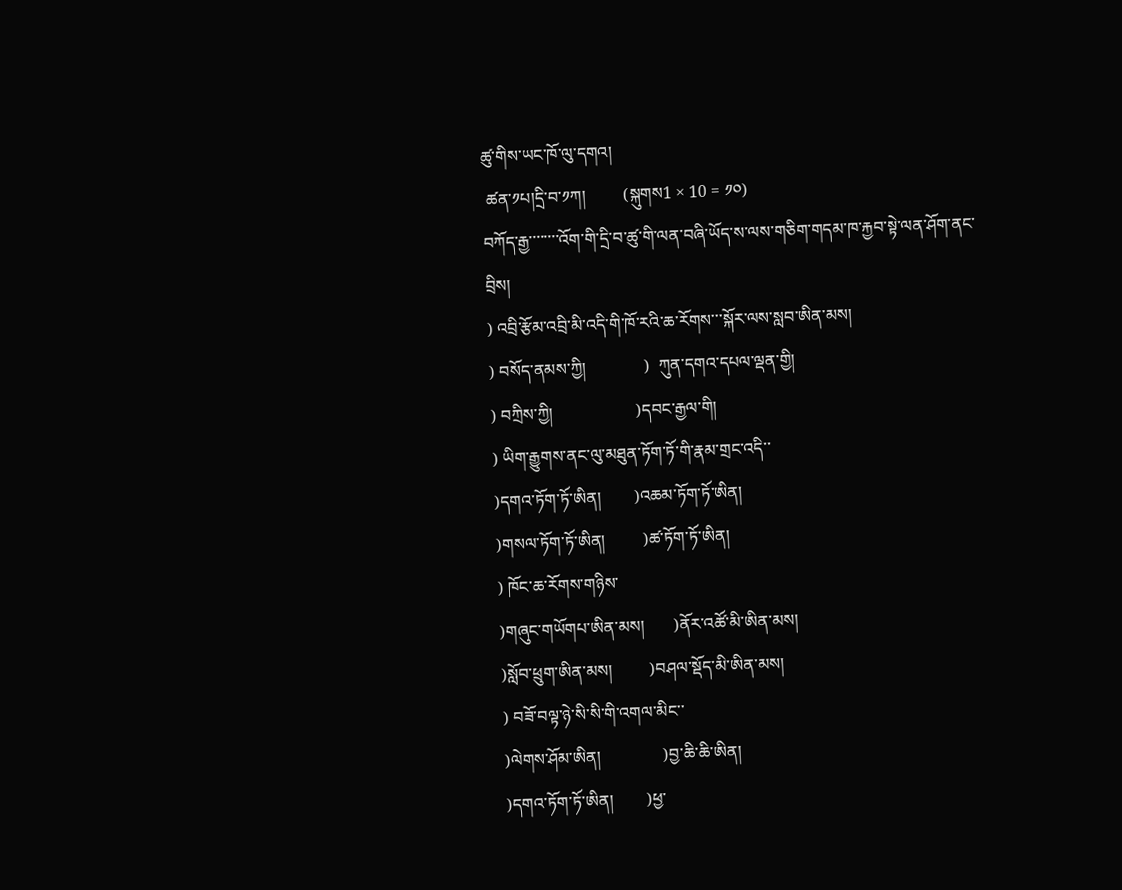ཚུ་གིས་ཡང་ཁོ་ལུ་དགའ།
 ཚན་༡པ།དྲི་བ་༡ཀ།         (སྐུགས1 × 10 = ༡༠)
བཀོད་རྒྱ་་་་་་་་འོག་གི་དྲི་བ་ཚུ་གི་ལན་བཞི་ཡོད་ས་ལས་གཅིག་གདམ་ཁ་རྐྱབ་སྟེ་ལན་ཤོག་ནང་བྲིས།
) འབྲི་རྩོམ་འབྲི་མི་འདི་གི་ཁོ་རའི་ཆ་རོགས་་་སྐོར་ལས་སླབ་ཨིན་མས།
) བསོད་ནམས་ཀྱི།              )  ཀུན་དགའ་དཔལ་ལྡན་གྱི།
) བཀྲིས་ཀྱི།                    )དབང་རྒྱལ་གི།
) ཡིག་རྒྱུགས་ནང་ལུ་མཐུན་ཏོག་ཏོ་གི་རྣམ་གྲང་འདི་་
)དགའ་ཏོག་ཏོ་ཨིན།        )འཆམ་ཏོག་ཏོ་ཨིན།
)གསལ་ཏོག་ཏོ་ཨིན།         )ཚ་ཏོག་ཏོ་ཨིན།
) ཁོང་ཆ་རོགས་གཉིས་
)གཞུང་གཡོགཔ་ཨིན་མས།       )ནོར་འཚོ་མི་ཨིན་མས།
)སློབ་ཕྲུག་ཨིན་མས།         )བཤལ་སྡོད་མི་ཨིན་མས།
) བཟོ་བལྟ་ཉེ་སི་སི་གི་འགལ་མིང་་
)ལེགས་ཤོམ་ཨིན།               )བྱ་ཆི་ཆི་ཨིན།
)དགའ་ཏོག་ཏོ་ཨིན།        )ཕྱ་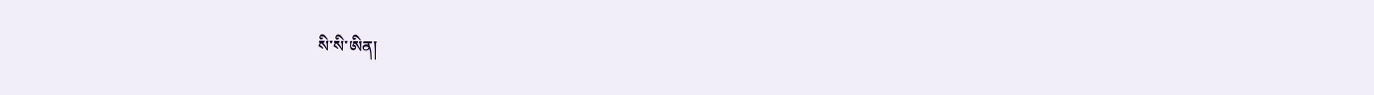སི་སི་ཨིན།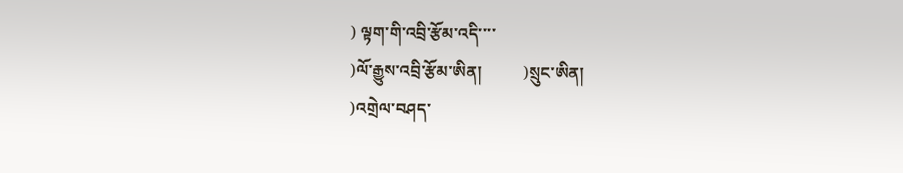) ལྟག་གི་འབྲི་རྩོམ་འདི་་་་
)ལོ་རྒྱུས་འབྲི་རྩོམ་ཨིན།          )སྲུང་ཨིན།
)འགྲེལ་བཤད་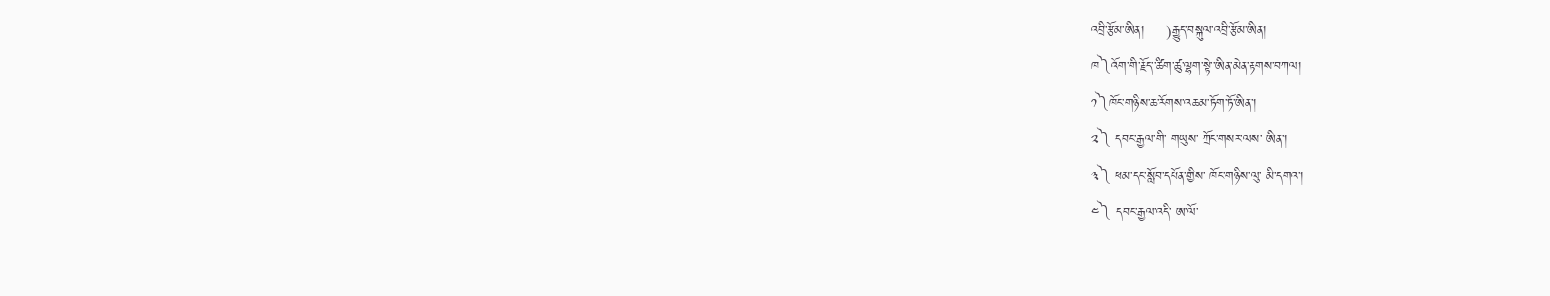འབྲི་རྩོམ་ཨིན།     )རྒྱུད་བསྐུལ་འབྲི་རྩོམ་ཨིན།
ཁ༽འོག་གི་རྗོད་་ཚིག་ཚུ་ལྷག་སྟེ་་ཨིན་མེན་རྟགས་བཀལ།
༡༽ཁོང་གཉིས་ཆ་རོགས་འཆམ་ཏོག་ཏོ་ཨིན་།
༢༽ དབང་རྒྱལ་གི་ གཡུས་ ཀྲོང་གསར་ལས་ ཨིན་།
༣༽ ཕམ་དང་སློབ་དཔོན་གྱིས་ ཁོང་གཉིས་ལུ་ མི་དགའ་།
༤༽ དབང་རྒྱལ་འདི་ ཨ་ལོ་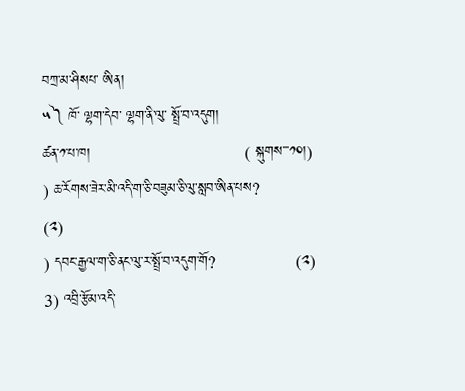བཀྲ་མ་ཤིསཔ་ ཨིན།
༥༽ ཁོ་ ལྷག་དེབ་ ལྷག་ནི་ལུ་ སྤྲོ་བ་འདུག།
ཚན་༡་པ་ཁ།                                 ( སྐུགས་་་༡༠།)
) ཆ་རོགས་ཟེར་མི་འདི་ག་ཅི་བཟུམ་ཅི་ལུ་སླབ་ཨིན་པས?             (༢)
) དབང་རྒྱལ་ག་ཅི་ནང་ལུ་ར་སྤྲོ་བ་འདུག་གོ?                 (༢)
3) འབྲི་རྩོམ་འདི་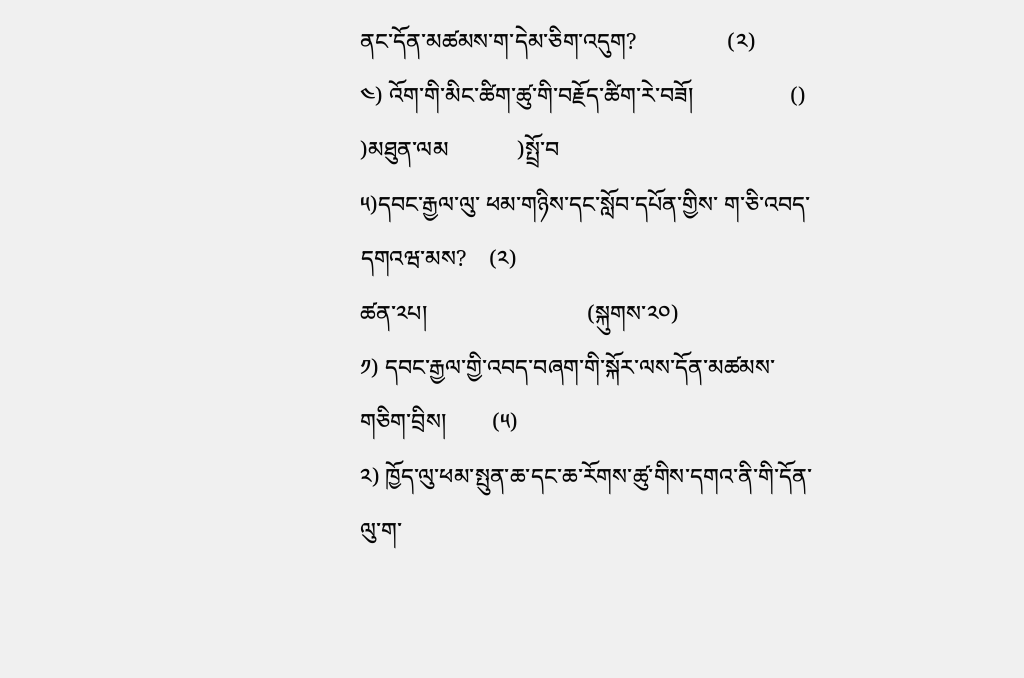ནང་དོན་མཚམས་ག་དེམ་ཅིག་འདུག?                (༢)
༤) འོག་གི་མིང་ཚིག་ཚུ་གི་བརྗོད་ཚིག་རེ་བཟོ།                 ()
)མཐུན་ལམ            )སྤྲོ་བ
༥)དབང་རྒྱལ་ལུ་ ཕམ་གཉིས་དང་སློབ་དཔོན་གྱིས་ ག་ཅི་འབད་ དགའཝ་མས?    (༢)
ཚན་༢པ།                            (སྐུགས་༢༠)
༡) དབང་རྒྱལ་གྱི་འབད་བཞག་གི་སྐོར་ལས་དོན་མཚམས་གཅིག་བྲིས།        (༥)
༢) ཁྱོད་ལུ་ཕམ་སྤུན་ཆ་དང་ཆ་རོགས་ཚུ་གིས་དགའ་ནི་གི་དོན་ལུ་ག་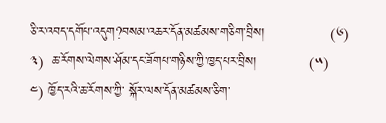ཅི་ར་འབད་དགོཔ་འདུག?བསམ་འཆར་དོན་མཚམས་གཅིག་བྲིས།               (༦)
༣)  ཆ་རོགས་ལེགས་ཤོམ་དང་ཟོགཔ་གཉིས་ཀྱི་ཁྱད་པར་བྲིས།            (༥)
༤) ཁྱོད་རའི་ཆ་རོགས་ཀྱི་ སྐོར་ལས་དོན་མཚམས་ཅིག་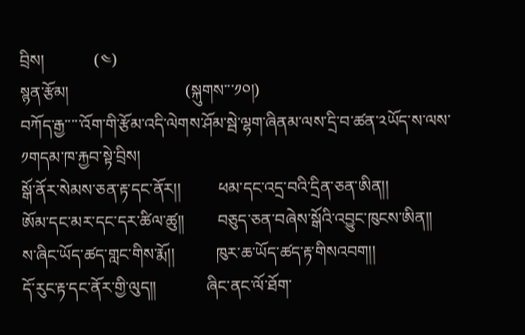བྲིས།            (༤)
སྙན་རྩོམ།                            (སྐུགས་་་༡༠།)
བཀོད་རྒྱ་་་་་འོག་གི་རྩོམ་འདི་ལེགས་ཤོམ་སྦེ་ལྷག་ཞིནམ་ལས་དྲི་བ་ཚན་༢ཡོད་ས་ལས་༡གདམ་ཁ་རྐྱབ་སྟེ་བྲིས།
སྒོ་ནོར་སེམས་ཅན་རྟ་དང་ནོར།།         ཕམ་དང་འདྲ་བའི་དྲིན་ཅན་ཨིན།།
ཨོམ་དང་མར་དང་དར་ཚིལ་ཚུ།།        བཅུད་ཅན་བཞེས་སྒོའི་འབྱུང་ཁུངས་ཨིན།།
ས་ཞིང་ཡོད་ཚད་གླང་གིས་རྨོ།།          ཁུར་ཆ་ཡོད་ཚད་རྟ་གིསའབག།།
དོ་རུང་རྟ་དང་ནོར་གྱི་ལུད།།            ཞིང་ནང་ལོ་ཐོག་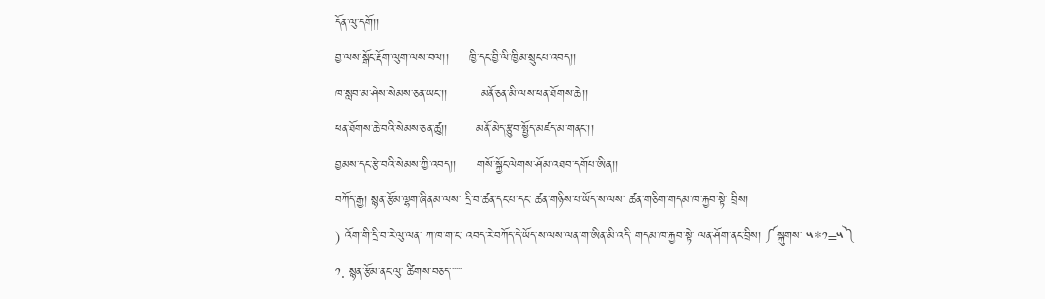དོན་ལུ་དགོ།།
བྱ་ལས་སྒོང་རྡོག་ལུག་ལས་བལ།།     ཁྱི་དང་བྱི་ལི་ཁྱིམ་སྲུངཔ་འབད།།
ཁ་སླབ་མ་ཤེས་སེམས་ཅན་ཡང་།།        མནོ་ཅན་མི་ལས་ཕན་ཐོགས་ཆེ།།
ཕན་ཐོགས་ཆེ་བའི་སེམས་ཅན་ཚུ།།       མནོ་མེད་རྩུབ་སྤྱོད་མཛད་མ་གནང་།།
བྱམས་དང་རྩེ་བའི་སེམས་ཀྱི་འབད།།     གསོ་སྐྱོང་ལེགས་ཤོམ་འཐབ་དགོཔ་ཨིན།།
བཀོད་རྒྱ། སྙན་རྩོམ་ལྷག་ཞིནམ་ལས་ དྲི་བ་ཚན་དང་པ་དང་ ཚན་གཉིས་པ་ཡོད་ས་ལས་ ཚན་གཅིག་གདམ་ཁ་རྐྱབ་སྟེ་ བྲིས།
) འོག་གི་དྲི་བ་རེ་ལུ་ལན་ ཀ་ཁ་ག་ང་ འབད་རེ་བཀོད་དེ་ཡོད་ས་ལས་ལན་ག་ཨིན་མི་འདི་ གདམ་ཁ་རྐྱབ་སྟེ་ ལན་ཤོག་ནང་བྲིས། ༼སྐུགས་ ༥*༡=༥༽
༡. སྙན་རྩོམ་ནང་ལུ་ ཚིགས་བཅད་་་་་་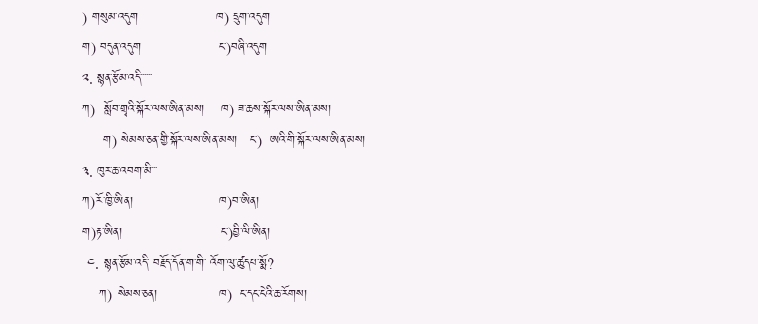) གསུམ་འདུག                   ཁ) དྲུག་འདུག
ག) བདུན་འདུག                   ང་)བཞི་འདུག
༢. སྙན་རྩོམ་འདི་་་་་་
ཀ)  སློབ་གྲྭའི་སྐོར་ལས་ཨིན་མས།    ཁ) ཟ་ཆས་སྐོར་ལས་ཨིན་མས།
     ག) སེམས་ཅན་གྱི་སྐོར་ལས་ཨིན་མས།   ང་)  ཨའི་གི་སྐོར་ལས་ཨིན་མས།
༣. ཁུར་ཆ་འབག་མི་་་
ཀ)རོ་ཁྱི་ཨིན།                     ཁ)བ་ཨིན།
ག)རྟ་ཨིན།                        ང་)བྱི་ལི་ཨིན།
 ༤. སྙན་རྩོམ་འདི་ བརྗོད་དོན་ག་གི་ འོག་ལུ་ཚུདཔ་སྨོ?
    ཀ) སེམས་ཅན།               ཁ)  ང་དང་ངེའི་ཆ་རོགས།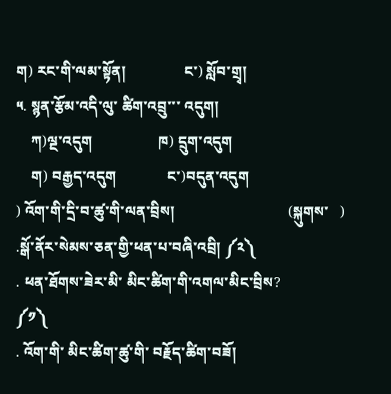ག) རང་གི་ལམ་སྟོན།                ང་) སློབ་གྲྭ།
༥. སྙན་རྩོམ་འདི་ལུ་ ཚིག་འབྲུ་་་ འདུག།
    ཀ)ལྔ་འདུག                  ཁ) དྲུག་འདུག
    ག) བརྒྱད་འདུག              ང་)བདུན་འདུག
) འོག་གི་དྲི་བ་ཚུ་གི་ལན་བྲིས།                               (སྐུགས་   )
.སྒོ་ནོར་སེམས་ཅན་གྱི་ཕན་པ་བཞི་འབྲི། ༼༢༽
. ཕན་ཐོགས་ཟེར་མི་ མིང་ཚིག་གི་འགལ་མིང་བྲིས?                                 ༼༡༽
. འོག་གི་ མིང་ཚིག་ཚུ་གི་ བརྗོད་ཚིག་བཟོ།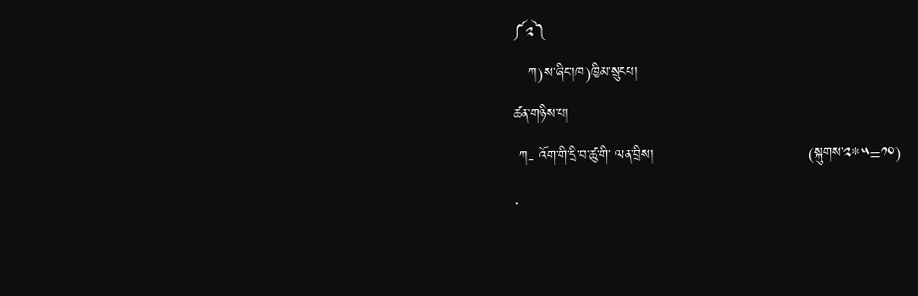༼༢༽
   ཀ)ས་ཞིང་།ཁ)ཁྱིམ་སྲུངཔ།
ཚན་གཉིས་པ།
 ཀ- འོག་གི་དྲི་བ་ཚུ་གི་ ལན་བྲིས།                                 (སྐུགས་༢*༥=༡༠)
.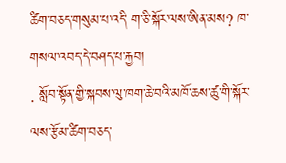ཚིག་བཅད་གསུམ་པ་འདི་ ག་ཅི་སྐོར་ལས་ཨིན་མས? ཁ་གསལ་འབད་དེ་བཤད་པ་རྐྱབ།
. སློབ་སྟོན་གྱི་སྐབས་ལུ་ཁག་ཆེ་བའི་མཁོ་ཆས་ཚུ་གི་སྐོར་ལས་རྩོམ་ཚིག་བཅད་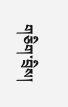གཅིག་བྲིས།